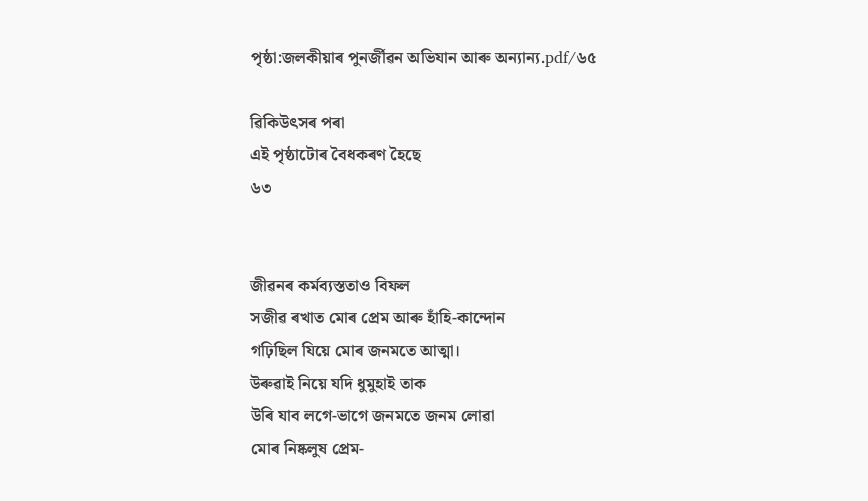পৃষ্ঠা:জলকীয়াৰ পুনৰ্জীৱন অভিযান আৰু অন্যান্য.pdf/৬৫

ৱিকিউৎসৰ পৰা
এই পৃষ্ঠাটোৰ বৈধকৰণ হৈছে
৬৩


জীৱনৰ কৰ্মব্যস্ততাও বিফল
সজীৱ ৰখাত মোৰ প্ৰেম আৰু হাঁহি-কান্দোন
গঢ়িছিল যিয়ে মোৰ জনমতে আত্মা।
উৰুৱাই নিয়ে যদি ধুমুহাই তাক
উৰি যাব লগে-ভাগে জনমতে জনম লোৱা
মোৰ নিষ্কলুষ প্ৰেম-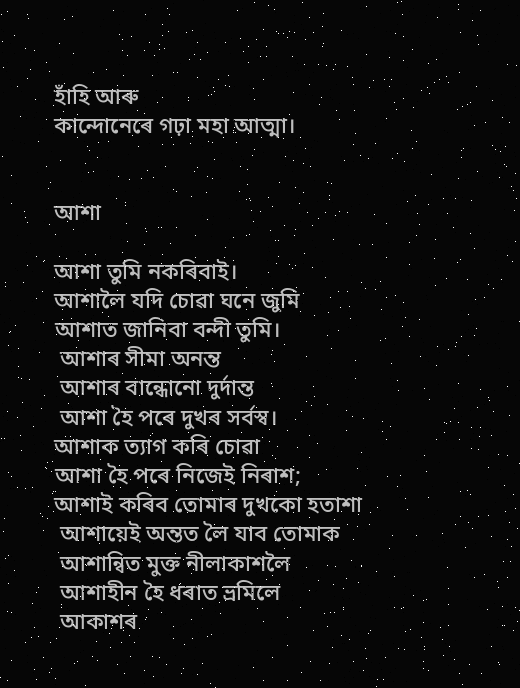হাঁহি আৰু
কান্দোনেৰে গঢ়া মহা আত্মা।


আশা

আশা তুমি নকৰিবাই।
আশালৈ যদি চোৱা ঘনে জুমি
আশাত জানিবা বন্দী তুমি।
 আশাৰ সীমা অনন্ত
 আশাৰ বান্ধোনো দুৰ্দান্ত
 আশা হৈ পৰে দুখৰ সৰ্বস্ব।
আশাক ত্যাগ কৰি চোৱা
আশা হৈ পৰে নিজেই নিৰাশ;
আশাই কৰিব তোমাৰ দুখকো হতাশা
 আশায়েই অন্তত লৈ যাব তোমাক
 আশান্বিত মুক্ত নীলাকাশলৈ
 আশাহীন হৈ ধৰাত ভ্ৰমিলে
 আকাশৰ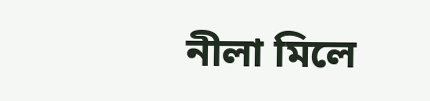নীলা মিলে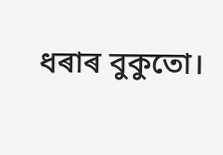ধৰাৰ বুকুতো।